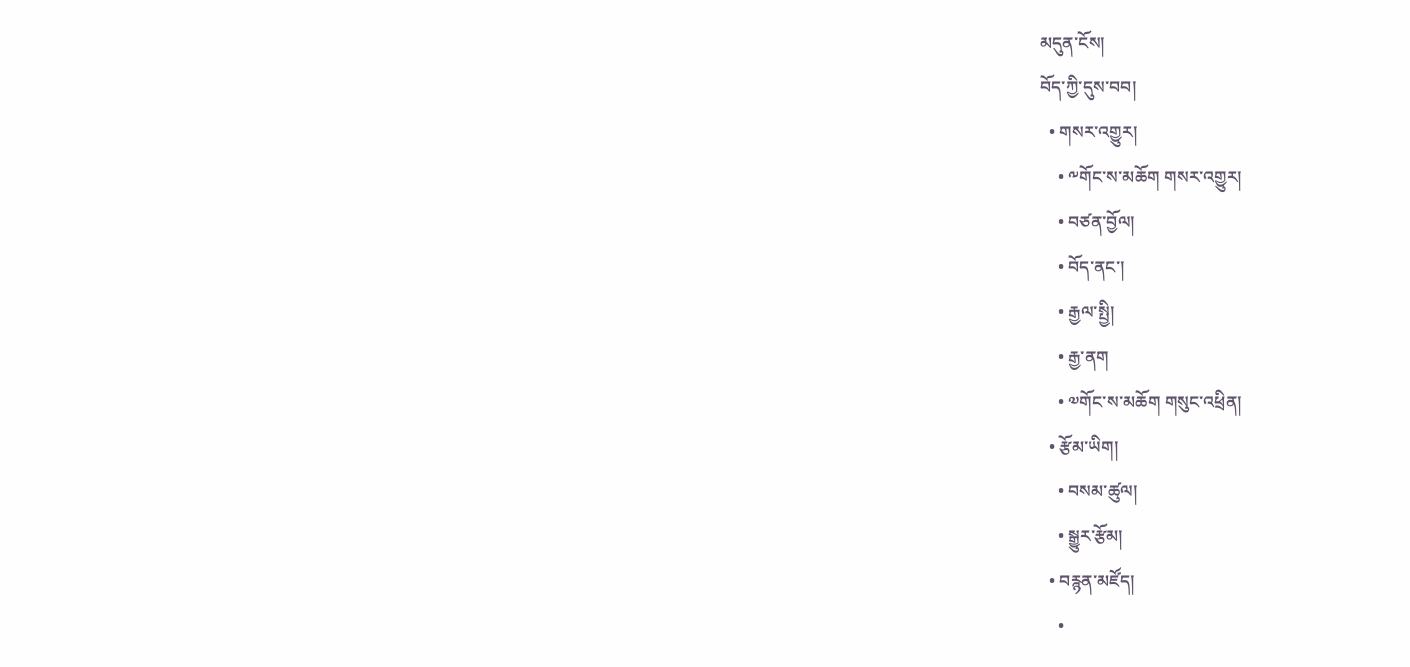མདུན་ངོས།
བོད་ཀྱི་དུས་བབ།
  • གསར་འགྱུར།
    • ༸གོང་ས་མཆོག གསར་འགྱུར།
    • བཙན་བྱོལ།
    • བོད་ནང་།
    • རྒྱལ་སྤྱི།
    • རྒྱ་ནག
    • ༧གོང་ས་མཆོག གསུང་འཕྲིན།
  • རྩོམ་ཡིག།
    • བསམ་ཚུལ།
    • སྒྱུར་རྩོམ།
  • བརྙན་མཛོད།
    •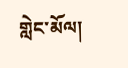གླེང་མོལ།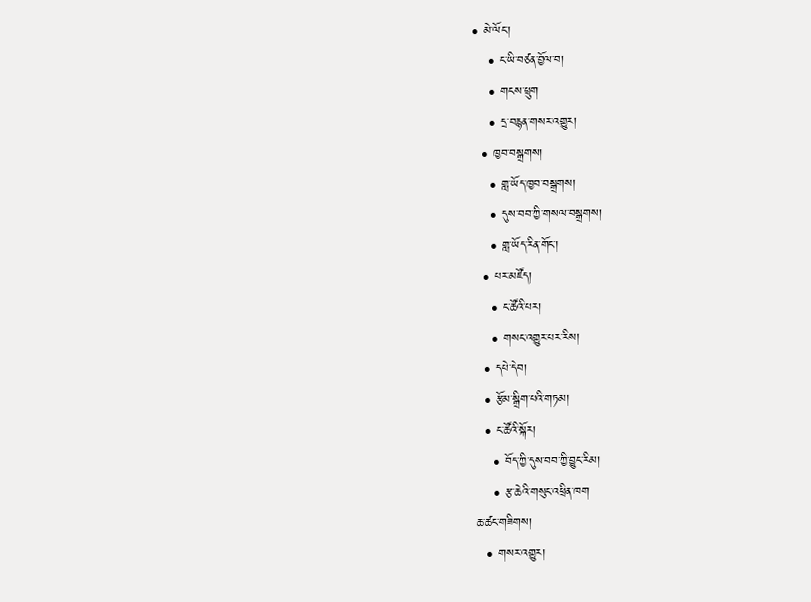• མེ་ལོང་།
    • ང་ཡི་བཙན་བྱོལ་བ།
    • གངས་ཕྲུག
    • དྲ་བརྙན་གསར་འགྱུར།
  • ཁྱབ་བསྒྲགས།
    • གླ་ཡོད་ཁྱབ་བསྒྲགས།
    • དུས་བབ་ཀྱི་གསལ་བསྒྲགས།
    • གླ་ཡོད་རིན་གོང་།
  • པར་མཛོད།
    • ང་ཚོའི་པར།
    • གསང་འགྱུར་པར་རིས།
  • དཔེ་དེབ།
  • རྩོམ་སྒྲིག་པའི་གཏམ།
  • ང་ཚོའི་སྐོར།
    • བོད་ཀྱི་དུས་བབ་ཀྱི་བྱུང་རིམ།
    • རྩ་ཆེའི་གསུང་འཕྲིན་ཁག
ཆ་ཚང་གཟིགས།
  • གསར་འགྱུར།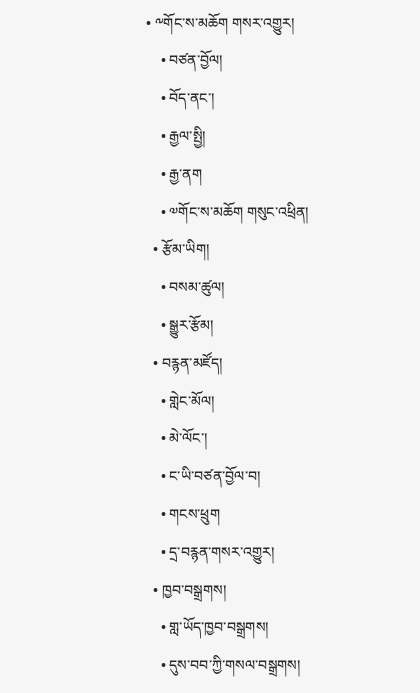• ༸གོང་ས་མཆོག གསར་འགྱུར།
    • བཙན་བྱོལ།
    • བོད་ནང་།
    • རྒྱལ་སྤྱི།
    • རྒྱ་ནག
    • ༧གོང་ས་མཆོག གསུང་འཕྲིན།
  • རྩོམ་ཡིག།
    • བསམ་ཚུལ།
    • སྒྱུར་རྩོམ།
  • བརྙན་མཛོད།
    • གླེང་མོལ།
    • མེ་ལོང་།
    • ང་ཡི་བཙན་བྱོལ་བ།
    • གངས་ཕྲུག
    • དྲ་བརྙན་གསར་འགྱུར།
  • ཁྱབ་བསྒྲགས།
    • གླ་ཡོད་ཁྱབ་བསྒྲགས།
    • དུས་བབ་ཀྱི་གསལ་བསྒྲགས།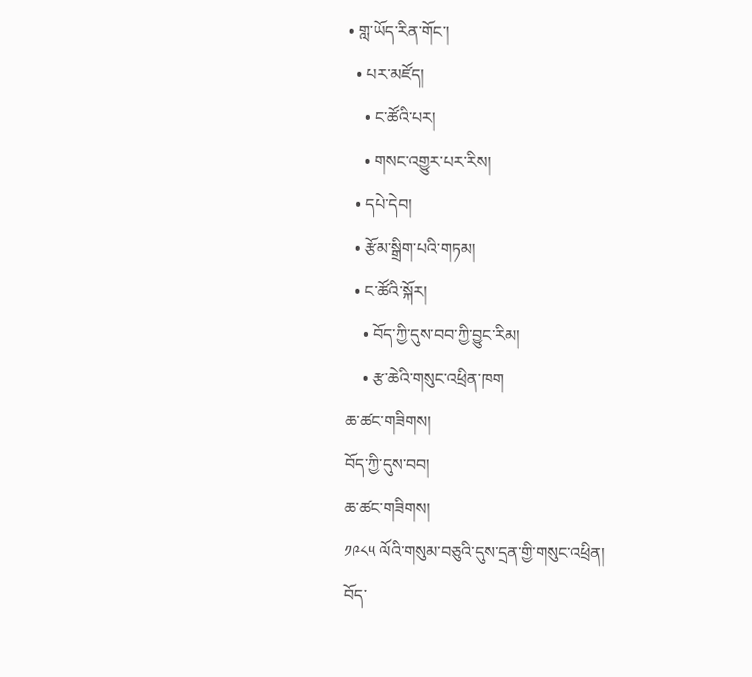• གླ་ཡོད་རིན་གོང་།
  • པར་མཛོད།
    • ང་ཚོའི་པར།
    • གསང་འགྱུར་པར་རིས།
  • དཔེ་དེབ།
  • རྩོམ་སྒྲིག་པའི་གཏམ།
  • ང་ཚོའི་སྐོར།
    • བོད་ཀྱི་དུས་བབ་ཀྱི་བྱུང་རིམ།
    • རྩ་ཆེའི་གསུང་འཕྲིན་ཁག
ཆ་ཚང་གཟིགས།
བོད་ཀྱི་དུས་བབ།
ཆ་ཚང་གཟིགས།
༡༩༨༥ ལོའི་གསུམ་བཅུའི་དུས་དྲན་གྱི་གསུང་འཕྲིན།
བོད་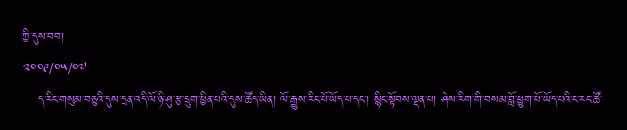ཀྱི་དུས་བབ།
༢༠༠༩/༠༥/༠༧
    ད་རིང་གསུམ་བཅུའི་དུས་དྲན་འདི་ལོ་ཉི་ཤུ་རྩ་དྲུག་ཕྱིན་པའི་དུས་ཚོད་ཡིན། ལོ་རྒྱུས་རིང་པོ་ཡོད་པ་དང་། སྙིང་སྟོབས་ལྡན་པ། ཤེས་རིག་གི་བསམ་བློ་ཕྱུག་པོ་ཡོད་པའི་ང་རང་ཚོ་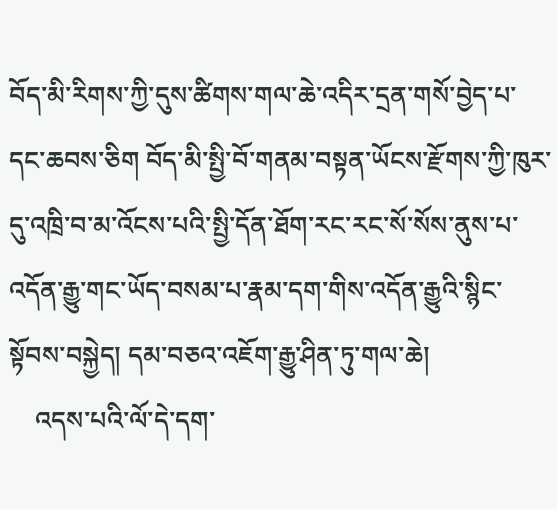བོད་མི་རིགས་ཀྱི་དུས་ཚིགས་གལ་ཆེ་འདིར་དྲན་གསོ་བྱེད་པ་དང་ཆབས་ཅིག བོད་མི་སྤྱི་བོ་གནམ་བསྟན་ཡོངས་རྫོགས་ཀྱི་ཁུར་དུ་འཁྲི་བ་མ་འོངས་པའི་སྤྱི་དོན་ཐོག་རང་རང་སོ་སོས་ནུས་པ་འདོན་རྒྱུ་གང་ཡོད་བསམ་པ་རྣམ་དག་གིས་འདོན་རྒྱུའི་སྙིང་སྟོབས་བསྐྱེད། དམ་བཅའ་འཇོག་རྒྱུ་ཤིན་ཏུ་གལ་ཆེ།
    འདས་པའི་ལོ་དེ་དག་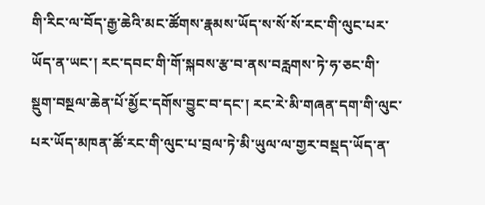གི་རིང་ལ་བོད་རྒྱ་ཆེའི་མང་ཚོགས་རྣམས་ཡོད་ས་སོ་སོ་རང་གི་ལུང་པར་ཡོད་ན་ཡང་། རང་དབང་གི་གོ་སྐབས་རྩ་བ་ནས་བརླགས་ཏེ་ཧ་ཅང་གི་སྡུག་བསྔལ་ཆེན་པོ་མྱོང་དགོས་བྱུང་བ་དང་། རང་རེ་མི་གཞན་དག་གི་ལུང་པར་ཡོད་མཁན་ཚོ་རང་གི་ལུང་པ་བྲལ་ཏེ་མི་ཡུལ་ལ་གྱར་བསྡད་ཡོད་ན་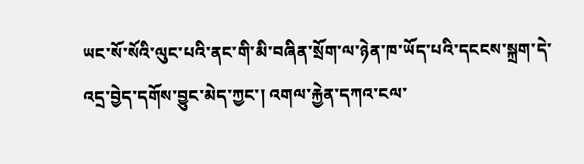ཡང་སོ་སོའི་ལུང་པའི་ནང་གི་མི་བཞིན་སྲོག་ལ་ཉེན་ཁ་ཡོད་པའི་དངངས་སྐྲག་དེ་འདྲ་བྱེད་དགོས་བྱུང་མེད་ཀྱང་། འགལ་རྐྱེན་དཀའ་ངལ་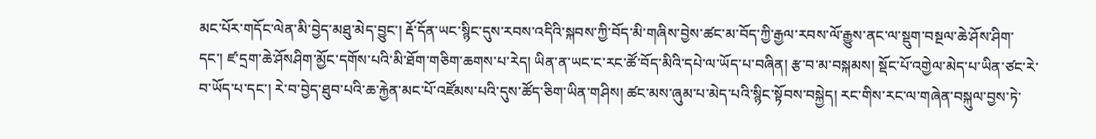མང་པོར་གདོང་ལེན་མི་བྱེད་མཐུ་མེད་བྱུང་། རྡོ་དོན་ཡང་སྙིང་དུས་རབས་འདིའི་སྐབས་ཀྱི་བོད་མི་གཞིས་བྱེས་ཚང་མ་བོད་ཀྱི་རྒྱལ་རབས་ལོ་རྒྱུས་ནང་ལ་སྡུག་བསྔལ་ཆེ་ཤོས་ཤིག་དང་། ཛ་དྲག་ཆེ་ཤོསཤིག་མྱོང་དགོས་པའི་མི་ཐོག་གཅིག་ཆགས་པ་རེད། ཡིན་ན་ཡང་ང་རང་ཚོ་བོད་མིའི་དཔེ་ལ་ཡོད་པ་བཞིན། རྩ་བ་མ་བསྐམས། སྡོང་པོ་འགྱེལ་མེད་པ་ཡིན་ཙང་རེ་བ་ཡོད་པ་དང་། རེ་བ་བྱེད་ཐུབ་པའི་ཆ་རྐྱེན་མང་པོ་འཛོམས་པའི་དུས་ཚོད་ཅིག་ཡིན་གཤིས། ཚང་མས་ཞུམ་པ་མེད་པའི་སྙིང་སྟོབས་བསྐྱེད། རང་གིས་རང་ལ་གཞེན་བསྐུལ་བྱས་ཏེ་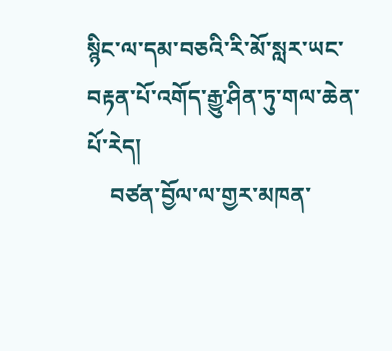སྙིང་ལ་དམ་བཅའི་རི་མོ་སླར་ཡང་བརྟན་པོ་འགོད་རྒྱུ་ཤིན་ཏུ་གལ་ཆེན་པོ་རེད།
    བཙན་བྱོལ་ལ་གྱར་མཁན་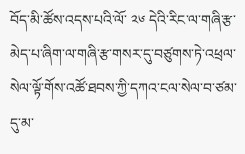བོད་མི་ཚོས་འདས་པའི་ལོ་ ༢༦ དེའི་རིང་ལ་གཞི་རྩ་མེད་པ་ཞིག་ལ་གཞི་རྩ་གསར་དུ་བཙུགས་ཏེ་འཕྲལ་སེལ་ལྟོ་གོས་འཚོ་ཐབས་ཀྱི་དཀའ་ངལ་སེལ་བ་ཙམ་དུ་མ་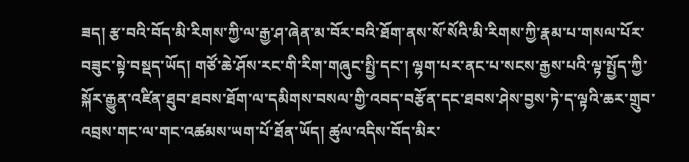ཟད། རྩ་བའི་བོད་མི་རིགས་ཀྱི་ལ་རྒྱ་ཤ་ཞེན་མ་བོར་བའི་ཐོག་ནས་སོ་སོའི་མི་རིགས་ཀྱི་རྣམ་པ་གསལ་པོར་བཟུང་སྟེ་བསྡད་ཡོད། གཙོ་ཆེ་ཤོས་རང་གི་རིག་གཞུང་སྤྱི་དང་། ལྷག་པར་ནང་པ་སངས་རྒྱས་པའི་ལྟ་སྤྱོད་ཀྱི་སྐོར་རྒྱུན་འཛིན་ཐུབ་ཐབས་ཐོག་ལ་དམིགས་བསལ་གྱི་འབད་བརྩོན་དང་ཐབས་ཤེས་བྱས་ཏེ་ད་ལྟའི་ཆར་གྲུབ་འབྲས་གང་ལ་གང་འཚམས་ཡག་པོ་ཐོན་ཡོད། ཚུལ་འདིས་བོད་མིར་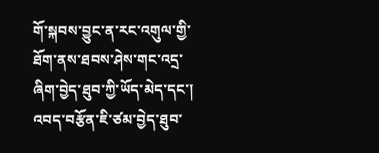གོ་སྐབས་བྱུང་ན་རང་འགུལ་གྱི་ཐོག་ནས་ཐབས་ཤེས་གང་འདྲ་ཞིག་བྱེད་ཐུབ་ཀྱི་ཡོད་མེད་དང་། འབད་བརྩོན་ཇི་ཙམ་བྱེད་ཐུབ་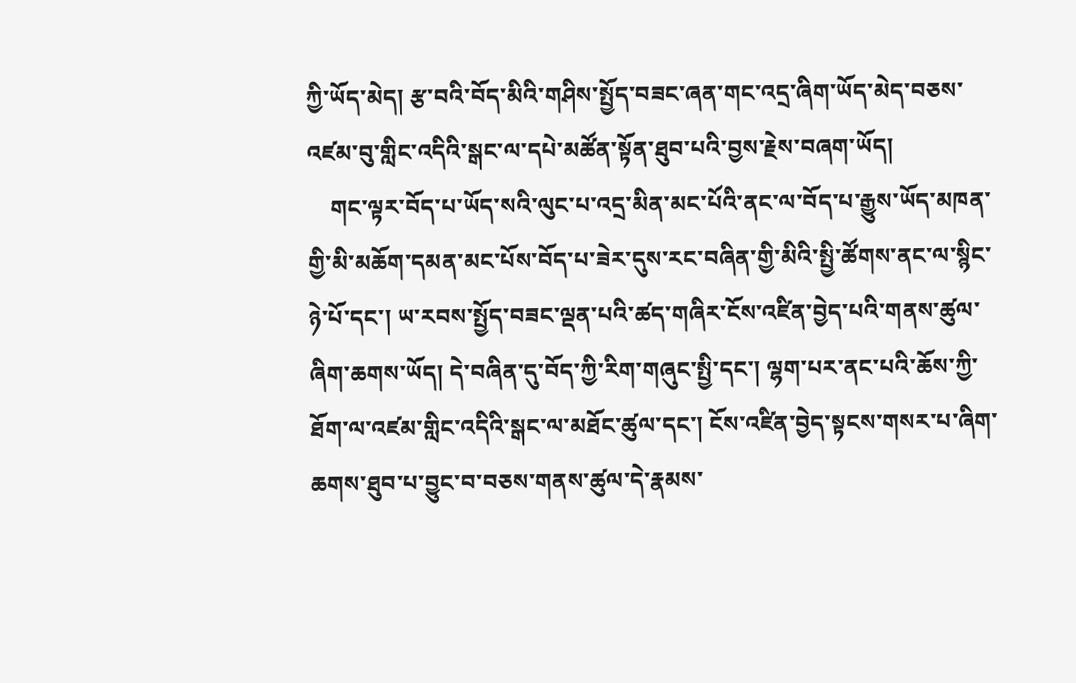ཀྱི་ཡོད་མེད། རྩ་བའི་བོད་མིའི་གཤིས་སྤྱོད་བཟང་ཞན་གང་འདྲ་ཞིག་ཡོད་མེད་བཅས་འཛམ་བུ་གླིང་འདིའི་སྒང་ལ་དཔེ་མཚོན་སྟོན་ཐུབ་པའི་བྱས་རྗེས་བཞག་ཡོད།
    གང་ལྟར་བོད་པ་ཡོད་སའི་ལུང་པ་འདྲ་མིན་མང་པོའི་ནང་ལ་བོད་པ་རྒྱུས་ཡོད་མཁན་གྱི་མི་མཆོག་དམན་མང་པོས་བོད་པ་ཟེར་དུས་རང་བཞིན་གྱི་མིའི་སྤྱི་ཚོགས་ནང་ལ་སྙིང་ཉེ་པོ་དང་། ཡ་རབས་སྤྱོད་བཟང་ལྡན་པའི་ཚད་གཞིར་ངོས་འཛིན་བྱེད་པའི་གནས་ཚུལ་ཞིག་ཆགས་ཡོད། དེ་བཞིན་དུ་བོད་ཀྱི་རིག་གཞུང་སྤྱི་དང་། ལྷག་པར་ནང་པའི་ཆོས་ཀྱི་ཐོག་ལ་འཛམ་གླིང་འདིའི་སྒང་ལ་མཐོང་ཚུལ་དང་། ངོས་འཛིན་བྱེད་སྟངས་གསར་པ་ཞིག་ཆགས་ཐུབ་པ་བྱུང་བ་བཅས་གནས་ཚུལ་དེ་རྣམས་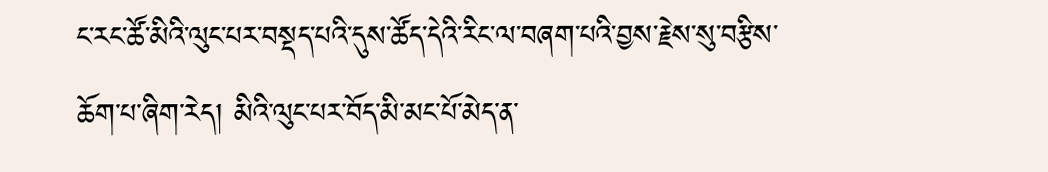ང་རང་ཚོ་མིའི་ལུང་པར་བསྡད་པའི་དུས་ཚོད་དེའི་རིང་ལ་བཞག་པའི་བྱས་རྗེས་སུ་བརྩིས་ཆོག་པ་ཞིག་རེད། མིའི་ལུང་པར་བོད་མི་མང་པོ་མེད་ན་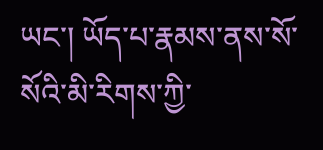ཡང་། ཡོད་པ་རྣམས་ནས་སོ་སོའི་མི་རིགས་ཀྱི་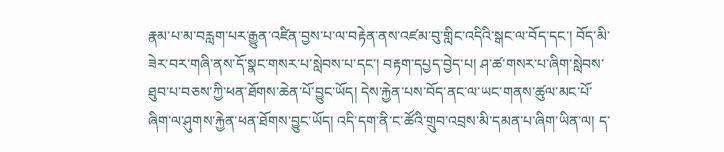རྣམ་པ་མ་བརླག་པར་རྒྱུན་འཛིན་བྱས་པ་ལ་བརྟེན་ནས་འཛམ་བུ་གླིང་འདིའི་སྒང་ལ་བོད་དང་། བོད་མི་ཟེར་བར་གཞི་ནས་དོ་སྣང་གསར་པ་སླེབས་པ་དང་། བརྟག་དཔྱད་བྱེད་པ། ཤ་ཚ་གསར་པ་ཞིག་སླེབས་ཐུབ་པ་བཅས་ཀྱི་ཕན་ཐོགས་ཆེན་པོ་བྱུང་ཡོད། དེས་རྐྱེན་པས་བོད་ནང་ལ་ཡང་གནས་ཚུལ་མང་པོ་ཞིག་ལ་ཤུགས་རྐྱེན་ཕན་ཐོགས་བྱུང་ཡོད། འདི་དག་ནི་ང་ཚོའི་གྲུབ་འབྲས་མི་དམན་པ་ཞིག་ཡིན་ལ། ད་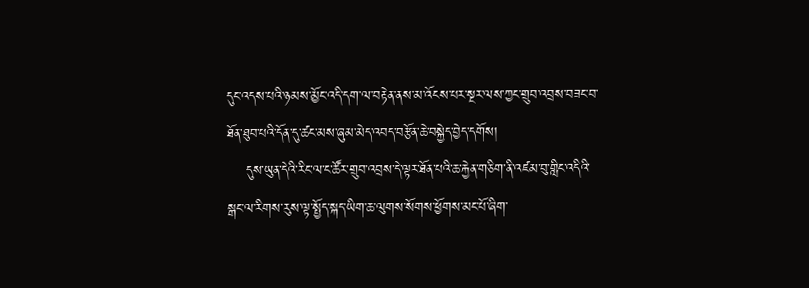དུང་འདས་པའི་ཉམས་མྱོང་འདི་དག་ལ་བརྟེན་ནས་མ་འོངས་པར་སྔར་ལས་ཀྱང་གྲུབ་འབྲས་བཟང་བ་ཐོན་ཐུབ་པའི་དོན་དུ་ཚང་མས་ཞུམ་མེད་འབད་བརྩོན་ཆེ་བསྐྱེད་བྱེད་དགོས།
    དུས་ཡུན་དེའི་རིང་ལ་ང་ཚོར་གྲུབ་འབྲས་དེ་ལྟར་ཐོན་པའི་ཆ་རྐྱེན་གཅིག་ནི་འཛམ་བུ་གླིང་འདིའི་སྒང་ལ་རིགས་རུས་ལྟ་སྤྱོད་སྐད་ཡིག་ཆ་ལུགས་སོགས་ཕྱོགས་མང་པོ་ཞིག་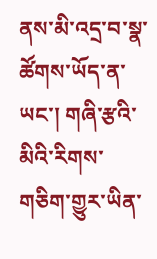ནས་མི་འདྲ་བ་སྣ་ཚོགས་ཡོད་ན་ཡང་། གཞི་རྩའི་མིའི་རིགས་གཅིག་གྱུར་ཡིན་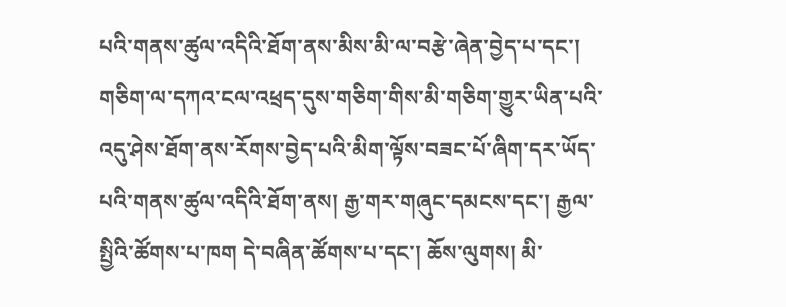པའི་གནས་ཚུལ་འདིའི་ཐོག་ནས་མིས་མི་ལ་བརྩེ་ཞེན་བྱེད་པ་དང་། གཅིག་ལ་དཀའ་ངལ་འཕྲད་དུས་གཅིག་གིས་མི་གཅིག་གྱུར་ཡིན་པའི་འདུ་ཤེས་ཐོག་ནས་རོགས་བྱེད་པའི་མིག་ལྟོས་བཟང་པོ་ཞིག་དར་ཡོད་པའི་གནས་ཚུལ་འདིའི་ཐོག་ནས། རྒྱ་གར་གཞུང་དམངས་དང་། རྒྱལ་སྤྱིའི་ཚོགས་པ་ཁག དེ་བཞིན་ཚོགས་པ་དང་། ཆོས་ལུགས། མི་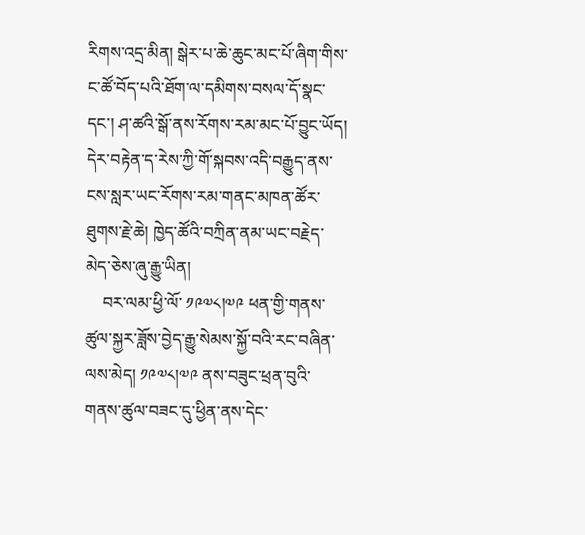རིགས་འདྲ་མིན། སྒེར་པ་ཆེ་ཆུང་མང་པོ་ཞིག་གིས་ང་ཚོ་བོད་པའི་ཐོག་ལ་དམིགས་བསལ་དོ་སྣང་དང་། ཤ་ཚའི་སྒོ་ནས་རོགས་རམ་མང་པོ་བྱུང་ཡོད། དེར་བརྟེན་ད་རེས་ཀྱི་གོ་སྐབས་འདི་བརྒྱུད་ནས་ངས་སླར་ཡང་རོགས་རམ་གནང་མཁན་ཚོར་ཐུགས་རྗེ་ཆེ། ཁྱེད་ཚོའི་བཀྲིན་ནམ་ཡང་བརྗེད་མེད་ཅེས་ཞུ་རྒྱུ་ཡིན།
    བར་ལམ་ཕྱི་ལོ་ ༡༩༧༨།༧༩ ཕན་གྱི་གནས་ཚུལ་སྐྱར་ཟློས་བྱེད་རྒྱུ་སེམས་སྐྱོ་བའི་རང་བཞིན་ལས་མེད། ༡༩༧༨།༧༩ ནས་བཟུང་ཕྲན་བུའི་གནས་ཚུལ་བཟང་དུ་ཕྱིན་ནས་དེང་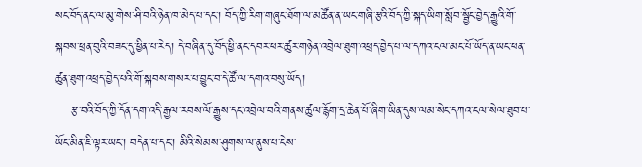སང་བོད་ནང་ལ་མུ་གེས་ཤི་བའི་ཉེན་ཁ་མེད་པ་དང་། བོད་ཀྱི་རིག་གཞུང་ཐོག་ལ་མཚོན་ན་ཡང་གཞི་རྩའི་བོད་ཀྱི་སྐད་ཡིག་སློབ་སྦྱོང་བྱེད་རྒྱུའི་གོ་སྐབས་ཕྲན་བུའི་བཟང་དུ་ཕྱིན་པ་རེད། དེ་བཞིན་དུ་བོད་ཕྱི་ནང་དབར་ཕར་ཚུར་གཉེན་འབྲེལ་ཐུག་འཕྲད་བྱེད་པ་ལ་དཀའ་ངལ་མང་པོ་ཡོད་ན་ཡང་ཕན་ཚུན་ཐུག་འཕྲད་བྱེད་པའི་གོ་སྐབས་གསར་པ་བྱུང་བ་དེ་ཚོ་ལ་དགའ་བསུ་ཡོད།
    རྩ་བའི་བོད་ཀྱི་དོན་དག་འདི་རྒྱལ་རབས་ལོ་རྒྱུས་དང་འབྲེལ་བའི་གནས་ཚུལ་རྙོག་དྲ་ཆེན་པོ་ཞིག་ཡིན་དུས་ལམ་སེང་དཀའ་ངལ་སེལ་ཐུབ་པ་ཡོང་མིན་ཇི་ལྟར་ཡང་། བདེན་པ་དང་། མིའི་སེམས་ཤུགས་ལ་ནུས་པ་ངེས་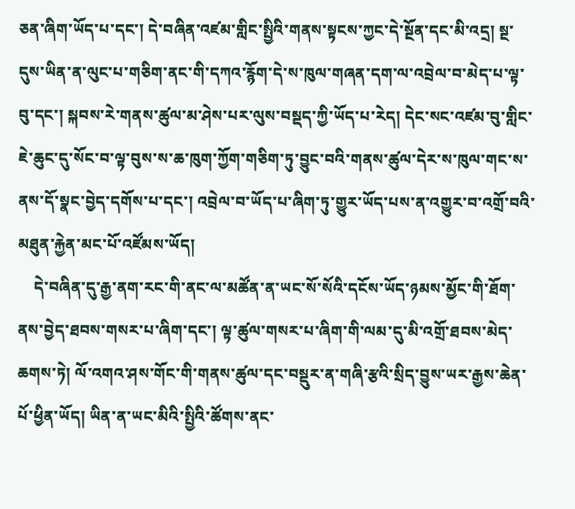ཅན་ཞིག་ཡོད་པ་དང་། དེ་བཞིན་འཛམ་གླིང་སྤྱིའི་གནས་སྟངས་ཀྱང་དེ་སྔོན་དང་མི་འདྲ། སྔ་དུས་ཡིན་ན་ལུང་པ་གཅིག་ནང་གི་དཀའ་རྙོག་དེ་ས་ཁུལ་གཞན་དག་ལ་འབྲེལ་བ་མེད་པ་ལྟ་བུ་དང་། སྐབས་རེ་གནས་ཚུལ་མ་ཤེས་པར་ལུས་བསྡད་ཀྱི་ཡོད་པ་རེད། དེང་སང་འཛམ་བུ་གླིང་ཇེ་ཆུང་དུ་སོང་བ་ལྟ་བུས་ས་ཆ་ཁུག་ཀྱོག་གཅིག་ཏུ་བྱུང་བའི་གནས་ཚུལ་དེར་ས་ཁུལ་གང་ས་ནས་དོ་སྣང་བྱེད་དགོས་པ་དང་། འབྲེལ་བ་ཡོད་པ་ཞིག་ཏུ་གྱུར་ཡོད་པས་ན་འགྱུར་བ་འགྲོ་བའི་མཐུན་རྐྱེན་མང་པོ་འཛོམས་ཡོད།
    དེ་བཞིན་དུ་རྒྱ་ནག་རང་གི་ནང་ལ་མཚོན་ན་ཡང་སོ་སོའི་དངོས་ཡོད་ཉམས་མྱོང་གི་ཐོག་ནས་བྱེད་ཐབས་གསར་པ་ཞིག་དང་། ལྟ་ཚུལ་གསར་པ་ཞིག་གི་ལམ་དུ་མི་འགྲོ་ཐབས་མེད་ཆགས་ཏེ། ལོ་འགའ་ཤས་གོང་གི་གནས་ཚུལ་དང་བསྡུར་ན་གཞི་རྩའི་སྲིད་བྱུས་ཡར་རྒྱས་ཆེན་པོ་ཕྱིན་ཡོད། ཡིན་ན་ཡང་མིའི་སྤྱིའི་ཚོགས་ནང་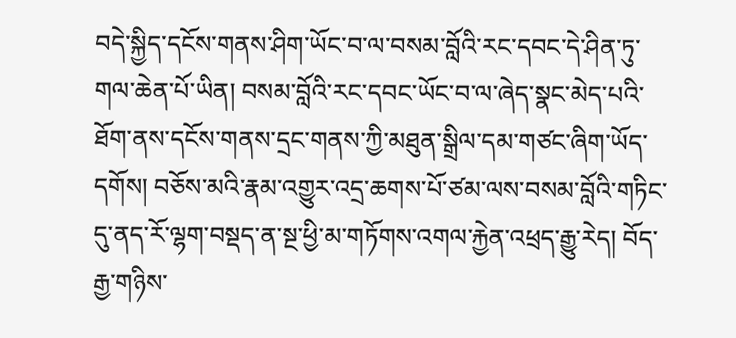བདེ་སྐྱིད་དངོས་གནས་ཤིག་ཡོང་བ་ལ་བསམ་བློའི་རང་དབང་དེ་ཤིན་ཏུ་གལ་ཆེན་པོ་ཡིན། བསམ་བློའི་རང་དབང་ཡོང་བ་ལ་ཞེད་སྣང་མེད་པའི་ཐོག་ནས་དངོས་གནས་དྲང་གནས་ཀྱི་མཐུན་སྒྲིལ་དམ་གཙང་ཞིག་ཡོད་དགོས། བཅོས་མའི་རྣམ་འགྱུར་འདྲ་ཆགས་པོ་ཙམ་ལས་བསམ་བློའི་གཏིང་དུ་ནད་རོ་ལྷག་བསྡད་ན་སྔ་ཕྱི་མ་གཏོགས་འགལ་རྐྱེན་འཕྲད་རྒྱུ་རེད། བོད་རྒྱ་གཉིས་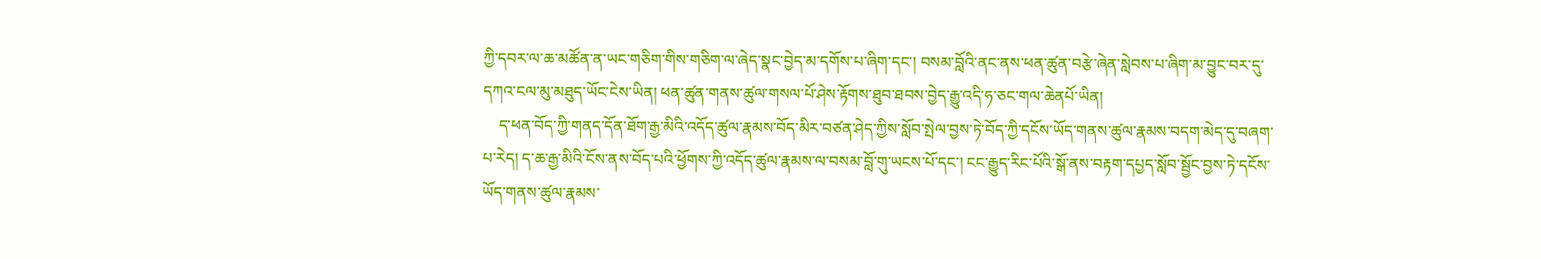ཀྱི་དབར་ལ་ཆ་མཚོན་ན་ཡང་གཅིག་གིས་གཅིག་ལ་ཞེད་སྣང་བྱེད་མ་དགོས་པ་ཞིག་དང་། བསམ་བློའི་ནང་ནས་ཕན་ཚུན་བརྩེ་ཞེན་སླེབས་པ་ཞིག་མ་བྱུང་བར་དུ་དཀའ་ངལ་མུ་མཐུད་ཡོང་ངེས་ཡིན། ཕན་ཚུན་གནས་ཚུལ་གསལ་པོ་ཤེས་རྟོགས་ཐུབ་ཐབས་བྱེད་རྒྱུ་འདི་ཧ་ཅང་གལ་ཆེནཔོ་ཡིན།
    ད་ཕན་བོད་ཀྱི་གནད་དོན་ཐོག་རྒྱ་མིའི་འདོད་ཚུལ་རྣམས་བོད་མིར་བཙན་ཤེད་ཀྱིས་སློབ་སྤེལ་བྱས་ཏེ་བོད་ཀྱི་དངོས་ཡོད་གནས་ཚུལ་རྣམས་བདག་མེད་དུ་བཞག་པ་རེད། ད་ཆ་རྒྱ་མིའི་ངོས་ནས་བོད་པའི་ཕྱོགས་ཀྱི་འདོད་ཚུལ་རྣམས་ལ་བསམ་བློ་གུ་ཡངས་པོ་དང་། ངང་རྒྱུད་རིང་པོའི་སྒོ་ནས་བརྟག་དཔྱད་སློབ་སྦྱོང་བྱས་ཏེ་དངོས་ཡོད་གནས་ཚུལ་རྣམས་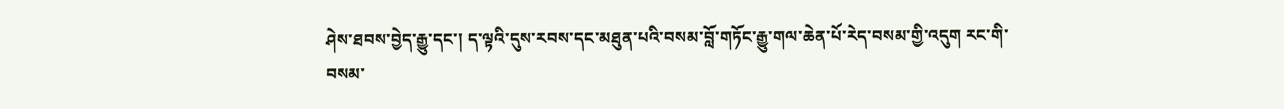ཤེས་ཐབས་བྱེད་རྒྱུ་དང་། ད་ལྟའི་དུས་རབས་དང་མཐུན་པའི་བསམ་བློ་གཏོང་རྒྱུ་གལ་ཆེན་པོ་རེད་བསམ་གྱི་འདུག རང་གི་བསམ་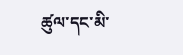ཚུལ་དང་མི་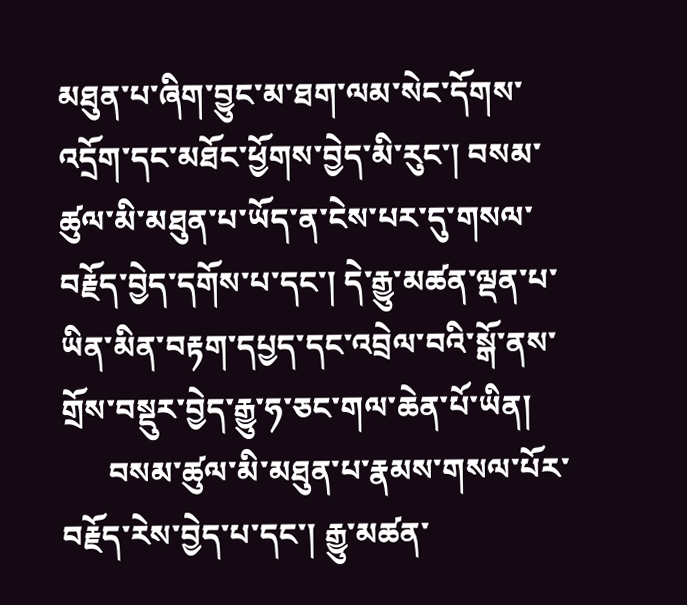མཐུན་པ་ཞིག་བྱུང་མ་ཐག་ལམ་སེང་དོགས་འདྲོག་དང་མཐོང་ཕྱོགས་བྱེད་མི་རུང་། བསམ་ཚུལ་མི་མཐུན་པ་ཡོད་ན་ངེས་པར་དུ་གསལ་བརྗོད་བྱེད་དགོས་པ་དང་། དེ་རྒྱུ་མཚན་ལྡན་པ་ཡིན་མིན་བརྟག་དཔྱད་དང་འབྲེལ་བའི་སྒོ་ནས་གྲོས་བསྡུར་བྱེད་རྒྱུ་ཧ་ཅང་གལ་ཆེན་པོ་ཡིན།
      བསམ་ཚུལ་མི་མཐུན་པ་རྣམས་གསལ་པོར་བརྗོད་རེས་བྱེད་པ་དང་། རྒྱུ་མཚན་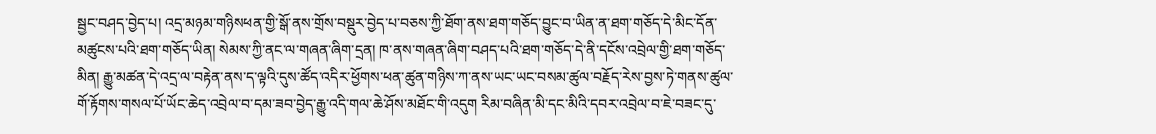སྦྱང་བཤད་བྱེད་པ། འདྲ་མཉམ་གཉིསཕན་གྱི་སྒོ་ནས་གྲོས་བསྡུར་བྱེད་པ་བཅས་ཀྱི་ཐོག་ནས་ཐག་གཅོད་བྱུང་བ་ཡིན་ན་ཐག་གཅོད་དེ་མིང་དོན་མཚུངས་པའི་ཐག་གཅོད་ཡིན། སེམས་ཀྱི་ནང་ལ་གཞན་ཞིག་དྲན། ཁ་ནས་གཞན་ཞིག་བཤད་པའི་ཐག་གཅོད་དེ་ནི་དངོས་འབྲེལ་གྱི་ཐག་གཅོད་མིན། རྒྱུ་མཚན་དེ་འདྲ་ལ་བརྟེན་ནས་ད་ལྟའི་དུས་ཚོད་འདིར་ཕྱོགས་ཕན་ཚུན་གཉིས་ཀ་ནས་ཡང་ཡང་བསམ་ཚུལ་བརྗོད་རེས་བྱས་ཏེ་གནས་ཚུལ་གོ་རྟོགས་གསལ་པོ་ཡོང་ཆེད་འབྲེལ་བ་དམ་ཟབ་བྱེད་རྒྱུ་འདི་གལ་ཆེ་ཤོས་མཐོང་གི་འདུག རིམ་བཞིན་མི་དང་མིའི་དབར་འབྲེལ་བ་ཇེ་བཟང་དུ་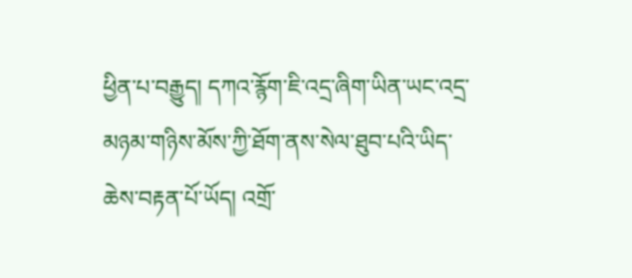ཕྱིན་པ་བརྒྱུད། དཀའ་རྙོག་ཇི་འདྲ་ཞིག་ཡིན་ཡང་འདྲ་མཉམ་གཉིས་མོས་ཀྱི་ཐོག་ནས་སེལ་ཐུབ་པའི་ཡིད་ཆེས་བརྟན་པོ་ཡོད། འགྲོ་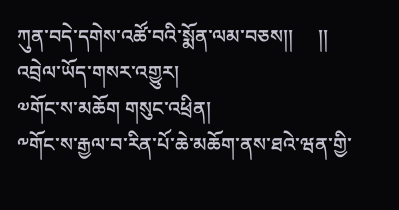ཀུན་བདེ་དགེས་འཚོ་བའི་སྨོན་ལམ་བཅས།།     །།
འབྲེལ་ཡོད་གསར་འགྱུར།
༧གོང་ས་མཆོག གསུང་འཕྲིན།
༸གོང་ས་རྒྱལ་བ་རིན་པོ་ཆེ་མཆོག་ནས་ཐའེ་ཝན་གྱི་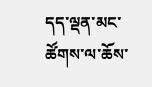དད་ལྡན་མང་ཚོགས་ལ་ཆོས་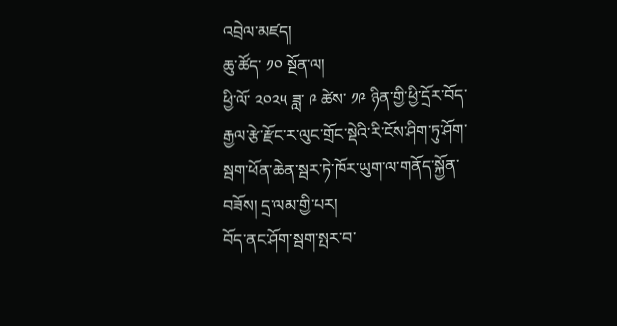འབྲེལ་མཛད།
ཆུ་ཚོད་ ༡༠ སྔོན་ལ།
ཕྱི་ལོ་ ༢༠༢༥ ཟླ་ ༩ ཚེས་ ༡༩ ཉིན་གྱི་ཕྱི་དྲོར་བོད་རྒྱལ་རྩེ་རྫོང་ར་ལུང་གྲོང་སྡེའི་རི་ངོས་ཤིག་ཏུ་ཤོག་སྦག་ཕོན་ཆེན་སྦར་ཏེ་ཁོར་ཡུག་ལ་གནོད་སྐྱོན་བཟོས། དྲ་ལམ་གྱི་པར།
བོད་ནང་ཤོག་སྦག་སྤར་བ་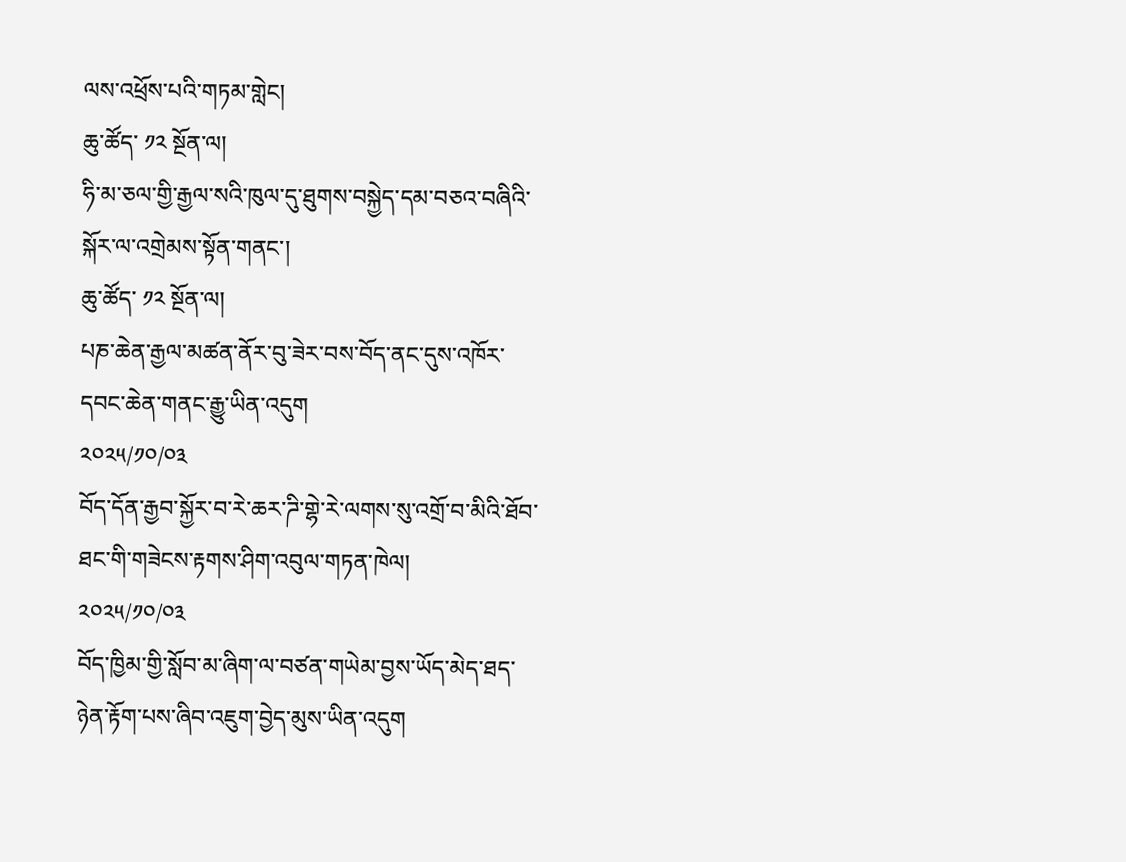ལས་འཕྲོས་པའི་གཏམ་གླེང།
ཆུ་ཚོད་ ༡༢ སྔོན་ལ།
ཧི་མ་ཅལ་གྱི་རྒྱལ་སའི་ཁུལ་དུ་ཐུགས་བསྐྱེད་དམ་བཅའ་བཞིའི་སྐོར་ལ་འགྲེམས་སྟོན་གནང་།
ཆུ་ཚོད་ ༡༢ སྔོན་ལ།
པཎ་ཆེན་རྒྱལ་མཚན་ནོར་བུ་ཟེར་བས་བོད་ནང་དུས་འཁོར་དབང་ཆེན་གནང་རྒྱུ་ཡིན་འདུག
༢༠༢༥/༡༠/༠༣
བོད་དོན་རྒྱབ་སྐྱོར་བ་རེ་ཆར་ཌི་གྷེ་རེ་ལགས་སུ་འགྲོ་བ་མིའི་ཐོབ་ཐང་གི་གཟེངས་རྟགས་ཤིག་འབུལ་གཏན་ཁེལ།
༢༠༢༥/༡༠/༠༣
བོད་ཁྱིམ་གྱི་སློབ་མ་ཞིག་ལ་བཙན་གཡེམ་བྱས་ཡོད་མེད་ཐད་ཉེན་རྟོག་པས་ཞིབ་འཇུག་བྱེད་མུས་ཡིན་འདུག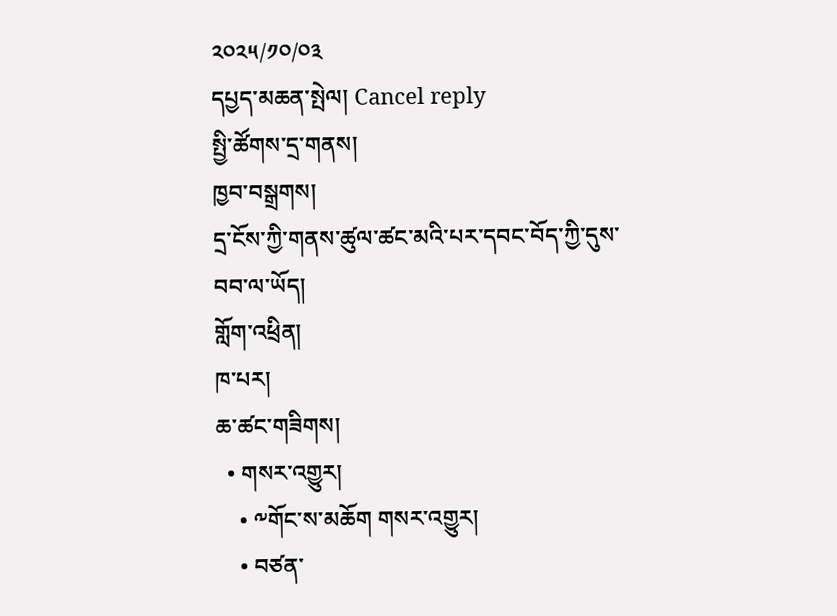༢༠༢༥/༡༠/༠༣
དཔྱད་མཆན་སྤེལ། Cancel reply
སྤྱི་ཚོགས་དྲ་གནས།
ཁྱབ་བསྒྲགས།
དྲ་ངོས་ཀྱི་གནས་ཚུལ་ཚང་མའི་པར་དབང་བོད་ཀྱི་དུས་བབ་ལ་ཡོད།
གློག་འཕྲིན།
ཁ་པར།
ཆ་ཚང་གཟིགས།
  • གསར་འགྱུར།
    • ༸གོང་ས་མཆོག གསར་འགྱུར།
    • བཙན་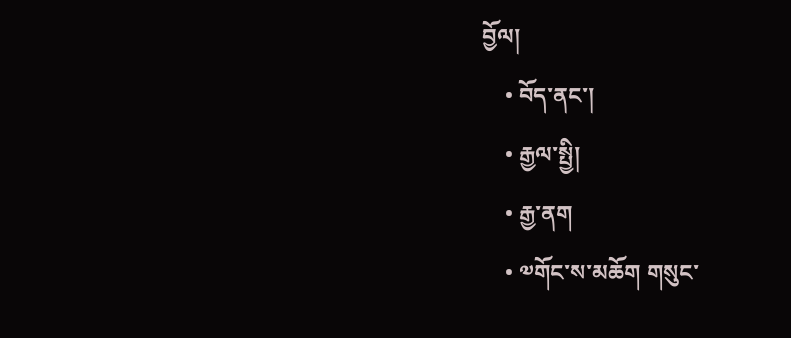བྱོལ།
    • བོད་ནང་།
    • རྒྱལ་སྤྱི།
    • རྒྱ་ནག
    • ༧གོང་ས་མཆོག གསུང་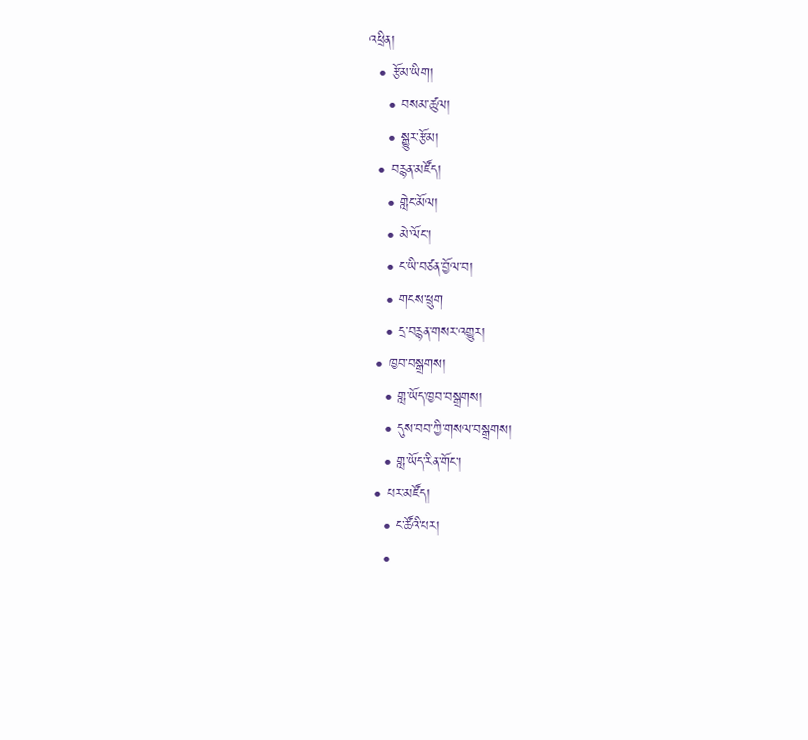འཕྲིན།
  • རྩོམ་ཡིག།
    • བསམ་ཚུལ།
    • སྒྱུར་རྩོམ།
  • བརྙན་མཛོད།
    • གླེང་མོལ།
    • མེ་ལོང་།
    • ང་ཡི་བཙན་བྱོལ་བ།
    • གངས་ཕྲུག
    • དྲ་བརྙན་གསར་འགྱུར།
  • ཁྱབ་བསྒྲགས།
    • གླ་ཡོད་ཁྱབ་བསྒྲགས།
    • དུས་བབ་ཀྱི་གསལ་བསྒྲགས།
    • གླ་ཡོད་རིན་གོང་།
  • པར་མཛོད།
    • ང་ཚོའི་པར།
    •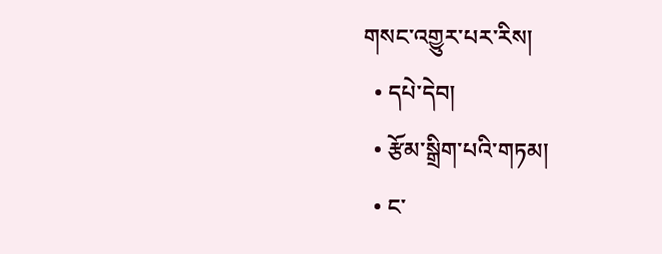གསང་འགྱུར་པར་རིས།
  • དཔེ་དེབ།
  • རྩོམ་སྒྲིག་པའི་གཏམ།
  • ང་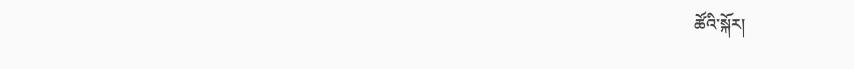ཚོའི་སྐོར།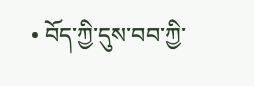• བོད་ཀྱི་དུས་བབ་ཀྱི་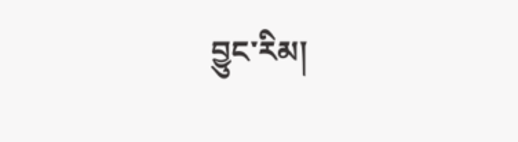བྱུང་རིམ།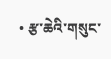• རྩ་ཆེའི་གསུང་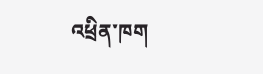འཕྲིན་ཁག